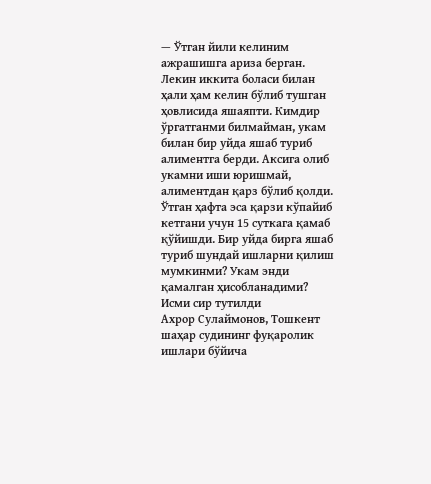— Ўтган йили келиним ажрашишга ариза берган. Лекин иккита боласи билан ҳали ҳам келин бўлиб тушган ҳовлисида яшаяпти. Кимдир ўргатганми билмайман, укам билан бир уйда яшаб туриб алиментга берди. Аксига олиб укамни иши юришмай, алиментдан қарз бўлиб қолди. Ўтган ҳафта эса қарзи кўпайиб кетгани учун 15 суткага қамаб қўйишди. Бир уйда бирга яшаб туриб шундай ишларни қилиш мумкинми? Укам энди қамалган ҳисобланадими?
Исми сир тутилди
Ахрор Сулаймонов, Тошкент шаҳар судининг фуқаролик ишлари бўйича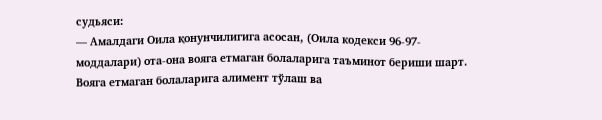судьяси:
— Амалдаги Оила қонунчилигига асосан, (Оила кодекси 96-97-моддалари) ота-она вояга етмаган болаларига таъминот бериши шарт. Вояга етмаган болаларига алимент тўлаш ва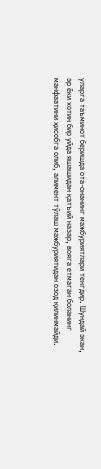уларга таъминот беришда ота-онанинг мажбуриятлари тенгдир. Шундай экан, эр ёки хотин бир уйда яшашидан қатъий назар, вояга етмаган боланинг манфаатини ҳисобга олиб, алимент тўлаш мажбуриятидан озод қилинмайди.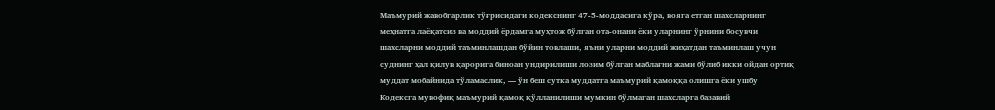Маъмурий жавобгарлик тўғрисидаги кодекснинг 47-5-моддасига кўра, вояга етган шахсларнинг меҳнатга лаёқатсиз ва моддий ёрдамга муҳтож бўлган ота-онани ёки уларнинг ўрнини босувчи шахсларни моддий таъминлашдан бўйин товлаши, яъни уларни моддий жиҳатдан таъминлаш учун суднинг ҳал қилув қарорига биноан ундирилиши лозим бўлган маблағни жами бўлиб икки ойдан ортиқ муддат мобайнида тўламаслик, — ўн беш сутка муддатга маъмурий қамоққа олишга ёки ушбу Кодексга мувофиқ маъмурий қамоқ қўлланилиши мумкин бўлмаган шахсларга базавий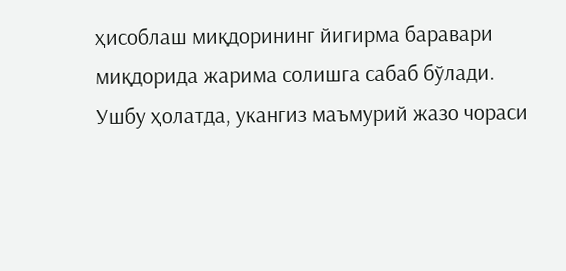ҳисоблаш миқдорининг йигирма баравари миқдорида жарима солишга сабаб бўлади.
Ушбу ҳолатда, укангиз маъмурий жазо чораси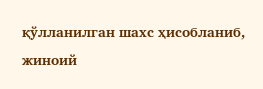қўлланилган шахс ҳисобланиб, жиноий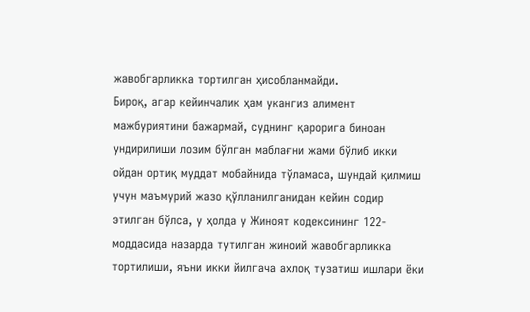жавобгарликка тортилган ҳисобланмайди.
Бироқ, агар кейинчалик ҳам укангиз алимент мажбуриятини бажармай, суднинг қарорига биноан ундирилиши лозим бўлган маблағни жами бўлиб икки ойдан ортиқ муддат мобайнида тўламаса, шундай қилмиш учун маъмурий жазо қўлланилганидан кейин содир этилган бўлса, у ҳолда у Жиноят кодексининг 122-моддасида назарда тутилган жиноий жавобгарликка тортилиши, яъни икки йилгача ахлоқ тузатиш ишлари ёки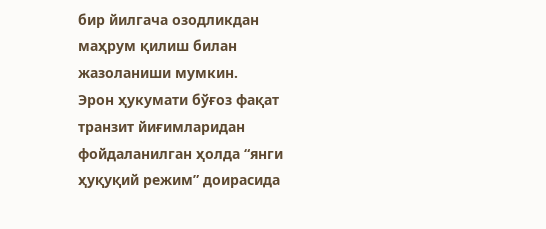бир йилгача озодликдан маҳрум қилиш билан жазоланиши мумкин.
Эрон ҳукумати бўғоз фақат транзит йиғимларидан фойдаланилган ҳолда “янги ҳуқуқий режим” доирасида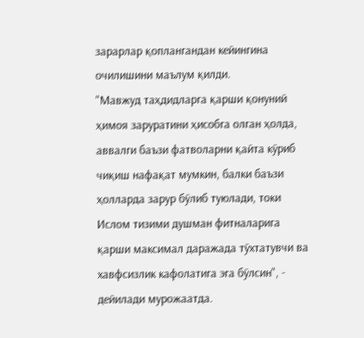зарарлар қоплангандан кейингина очилишини маълум қилди.
"Мавжуд таҳдидларга қарши қонуний ҳимоя заруратини ҳисобга олган ҳолда, аввалги баъзи фатволарни қайта кўриб чиқиш нафақат мумкин, балки баъзи ҳолларда зарур бўлиб туюлади, токи Ислом тизими душман фитналарига қарши максимал даражада тўхтатувчи ва хавфсизлик кафолатига эга бўлсин", - дейилади мурожаатда.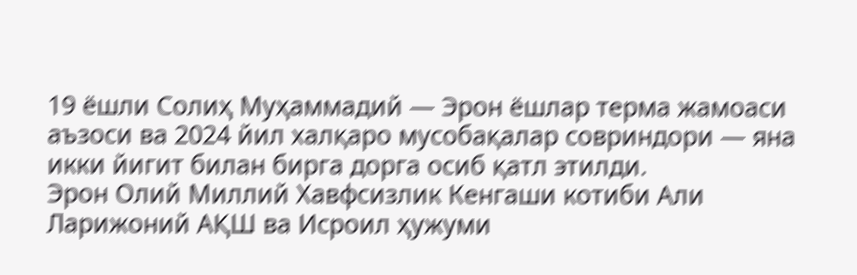19 ёшли Солиҳ Муҳаммадий — Эрон ёшлар терма жамоаси аъзоси ва 2024 йил халқаро мусобақалар совриндори — яна икки йигит билан бирга дорга осиб қатл этилди.
Эрон Олий Миллий Хавфсизлик Кенгаши котиби Али Ларижоний АҚШ ва Исроил ҳужуми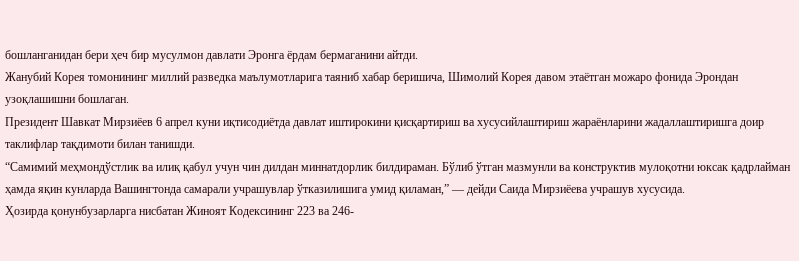бошланганидан бери ҳеч бир мусулмон давлати Эронга ёрдам бермаганини айтди.
Жанубий Корея томонининг миллий разведка маълумотларига таяниб хабар беришича, Шимолий Корея давом этаётган можаро фонида Эрондан узоқлашишни бошлаган.
Президент Шавкат Мирзиёев 6 апрел куни иқтисодиётда давлат иштирокини қисқартириш ва хусусийлаштириш жараёнларини жадаллаштиришга доир таклифлар тақдимоти билан танишди.
“Самимий меҳмондўстлик ва илиқ қабул учун чин дилдан миннатдорлик билдираман. Бўлиб ўтган мазмунли ва конструктив мулоқотни юксак қадрлайман ҳамда яқин кунларда Вашингтонда самарали учрашувлар ўтказилишига умид қиламан,” — дейди Саида Мирзиёева учрашув хусусида.
Ҳозирда қонунбузарларга нисбатан Жиноят Кодексининг 223 ва 246-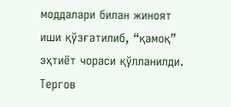моддалари билан жиноят иши қўзғатилиб, “қамоқ” эҳтиёт чораси қўлланилди. Тергов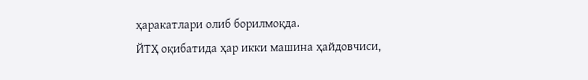ҳаракатлари олиб борилмоқда.
ЙТҲ оқибатида ҳар икки машина ҳайдовчиси,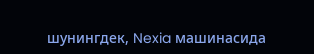шунингдек, Nexia машинасида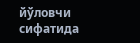йўловчи сифатида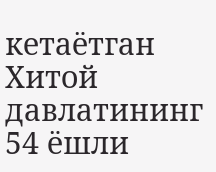кетаётган Хитой давлатининг 54 ёшли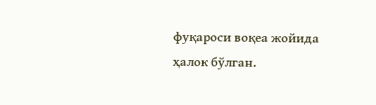фуқароси воқеа жойида ҳалок бўлган.